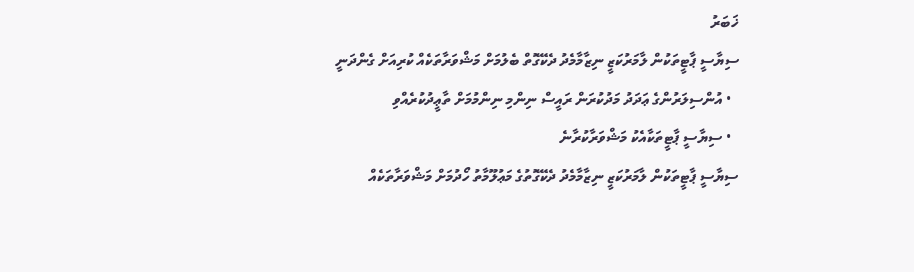ޚަބަރު
ސިޔާސީ ޕާޓީތަކުން ލާމަރުކަޒީ ނިޒާމާމެދު ދެކޭގޮތް ބެލުމަށް މަޝްވަރާތަކެއް ކުރިއަށް ގެންދަނީ
  • އުންސިލަރުންގެ ޢަދަދު މަދުކުރަން ރައީސް ނިންމި ނިންމުމަށް ތާޢީދުކުރެއްވި
  • ސިޔާސީ ޕާޓީތަކާއެކު މަޝްވަރާކުރާނެ
ސިޔާސީ ޕާޓީތަކުން ލާމަރުކަޒީ ނިޒާމާމެދު ދެކޭގޮތުގެ މަޢުލޫމާތު ހޯދުމަށް މަޝްވަރާތަކެއް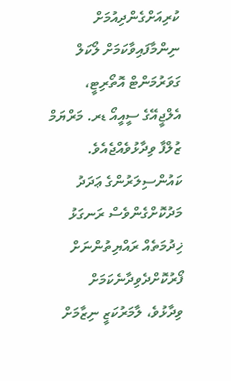ކުރިއަށްގެންދިއުމަށް ނިންމާފައިވާކަމަށް ލޯކަލް ގަވަރުމަންޓް އޮތޯރިޓީ، އެލްޖީއޭގެ ސީއީއޯ ޑރ. މަރްޔަމް ޒުލްފާ ވިދާޅުވެއްޖެއެވެ.
ކައުންސިލަރުންގެ ޢަދަދު މަދުކޮށްގެންވެސް ރަނގަޅު ޚިދުމަތެއް ރައްޔިތުންނަށް ފޯރުކޮށްދެވިދާނެކަމަށް ވިދާޅުވެ، ލާމަރުކަޒީ ނިޒާމަށް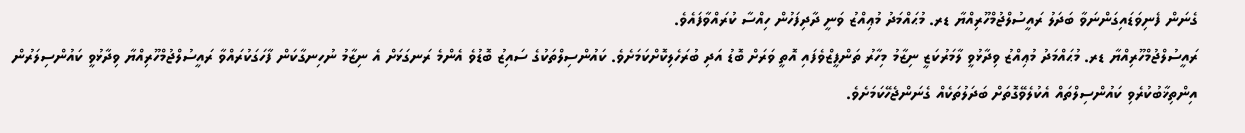ގެނަން ފެނިވަޑައިގަންނަވާ ބަދަލު ރައީސުލްޖުމްހޫރިއްޔާ ޑރ. މުޙައްމަދު މުޢިއްޒު ވަނީ ދާދިފަހުން ހިއްސާ ކުރައްވާފައެވެ.
ރައީސުލްޖުމްހޫރިއްޔާ ޑރ. މުޙައްމަދު މުޢިއްޒު ވިދާޅުވީ ލާމަރުކަޒީ ނިޒާމު މިހާރު ތަންފީޒްވެފައި އޮތީ ވަރަށް ބޮޑު އަދި ބުރަހެލިކޮށްކަމަށެވެ. ކައުންސިލްތަކުގެ ސައިޒު ބޮޑުވެ އެންމެ ރަނގަޅަށް އެ ނިޒާމު ނުހިނގާކަން ފާހަގަކުރައްވާ ރައީސުލްޖުމްހޫރިއްޔާ ވިދާޅުވީ ކައުންސިލަރުން އިންތިޚާބުކުރެވި ކައުންސިލްތައް އެކުލެވޭގޮތަށް ބަދަލުތަކެއް ގެނަންޖެހޭކަމަށެވެ.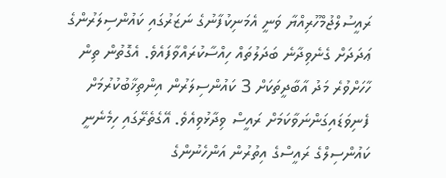ރައީސުލްޖުމްހޫރިއްޔާ ވަނީ އެމަނިކުފާނުގެ ނަޒަރުގައި ކައުންސިލަރުންގެ ޢަދަދަށް ގެނެވިދާނެ ބަދަލުތައް ހިއްސާކުރައްވާފައެވެ. އެގޮތުން ތިން ހާހަށްވުރެ މަދު އާބާދީތަކަށް 3 ކައުންސިލަރުން އިންތިޚާބުކުރުމަށް ފެނިވަޑައިގަންނަވާކަމަށް ރައީސް ވިދާޅުވިއެވެ. އޭގެތެރޭގައި ހިމެނެނީ ކައުންސިލްގެ ރައީސްގެ އިތުރުން އަންހެނުންގެ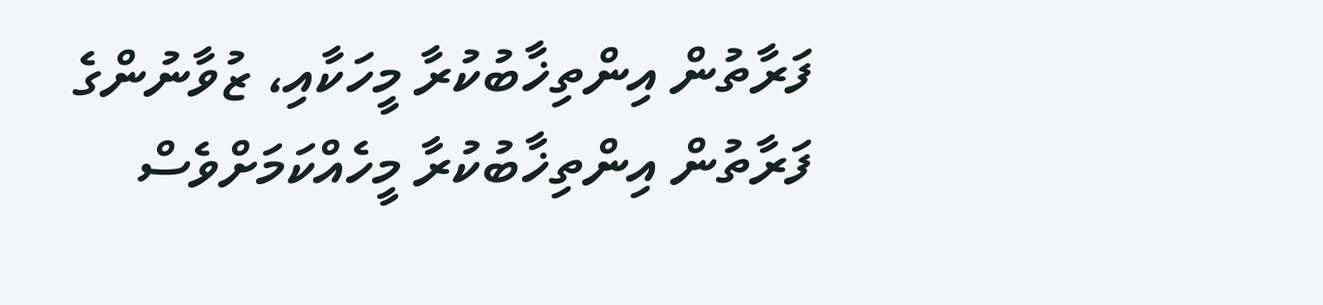ފަރާތުން އިންތިޚާބުކުރާ މީހަކާއި، ޒުވާނުންގެ ފަރާތުން އިންތިޚާބުކުރާ މީހެއްކަމަށްވެސް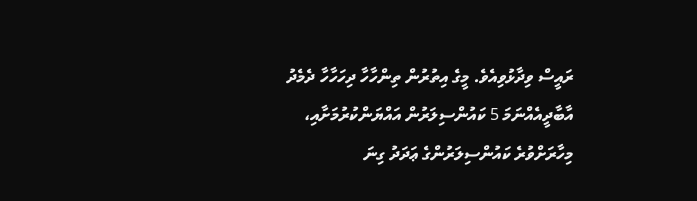ރައީސް ވިދާޅުވިއެވެ. މީގެ އިތުރުން ތިންހާހާ ދިހަހާހާ ދެމެދު އާބާދީއެއްނަމަ 5 ކައުންސިލަރުން އައްޔަންކުރުމަށާއި،
މިހާރަށްވުރެ ކައުންސިލަރުންގެ ޢަދަދު ގިނަ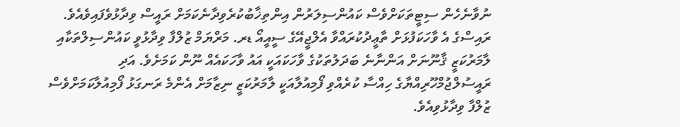ނުވާނެހެން ސިޓީތަކަށްވެސް ކައުންސިލަރުން އިންތިޚާބުކުރެވިދާނެކަމަށް ރައީސް ވިދާޅުވެފައިވެއެވެ.
ރައިސްގެ އެ ވާހަކަފުޅަށް ތާޢީދުކުރައްވާ އެލްޖީއޭގެ ސީއީއޯ ޑރ. މަރްޔަމް ޒުލްފާ ވިދާޅުވީ ކައުންސިލްތަކާއި ލާމަރުކަޒީ ޤާނޫނަށް އަންނާނެ ބަދަލުތަކުގެ ވާހަކައަކީ އައު ވާހަކައެއް ނޫން ކަމަށެވެ. އަދި ރައީސުލްޖުމްހޫރިއްޔާގެ ހިއްސާ ކުރެއްވި ފޯމިއުލާއަކީ ލާމަރުކަޒީ ނިޒާމަށް އެންމެ ރަނގަޅު ފޯމިއުލާކަމަށްވެސް ޒުލްފާ ވިދާޅުވިއެވެ.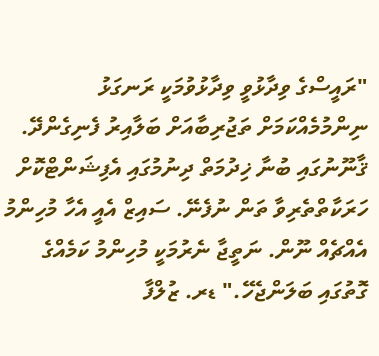"ރައީސްގެ ވިދާޅުވީ ވިދާޅުވުމަކީ ރަނގަޅު ނިންމުމެއްކަމަށް ތަޖުރިބާއަށް ބަލާއިރު ފެނިގެންދޭ. ޤާނޫނުގައި ބުނާ ޚިދުމަތް ދިނުމުގައި އެފިޝަންޓްކޮށް ހަރަކާތްތެރިވާ ތަން ނުފެނޭ. ސައިޒް އެއީ އެހާ މުހިންމު އެއްޗެއް ނޫން. ނަތީޖާ ނެރުމަކީ މުހިންމު ކަމެއްގެ ގޮތުގައި ބަލަންޖެހޭ." ޑރ. ޒުލްފާ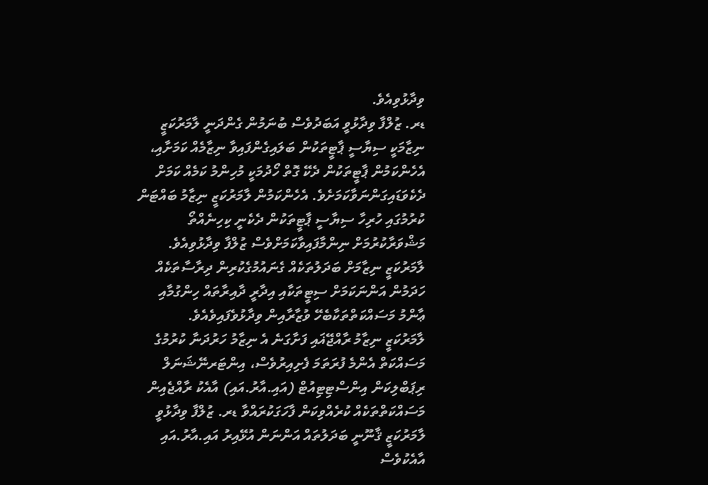ވިދާޅުވިއެވެ.
ޑރ. ޒުލްފާ ވިދާޅުވީ އަބަދުވެސް ބުނަމުން ގެންދަނީ ލާމަރުކަޒީ ނިޒާމަކީ ސިޔާސީ ޕާޓީތަކުން ބަލައިގެންފައިވާ ނިޒާމެއް ކަމަށާއި، އެހެންކަމުން ޕާޓީތަކުން ދެކޭ ގޮތް ހޯދުމަކީ މުހިންމު ކަމެއް ކަމަށް ދެކެވަޑައިގަންނަވާކަމަށެވެ. އެހެންކަމުން ލާމަރުކަޒީ ނިޒާމު ބައްޓަން ކުރުމުގައި ހުރިހާ ސިޔާސީ ޕާޓީތަކުން ދެކެނީ ކިހިނެއްތޯ މަޝްވަރާކުރުމަށް ނިންމާފައިވާކަމަށްވެސް ޒުލްފާ ވިދާޅުވިއެވެ.
ލާމަރުކަޒީ ނިޒާމަށް ބަދަލުތަކެއް ގެނައުމުގެކުރިން ދިރާސާތަކެއް ހަދަމުން އަންނަކަމަށް ސިޓީތަކާއި އިދާރީ ދާއިރާތައް ހިންގުމާއި ޢާންމު މަސައްކަތްތަކާބެހޭ ވުޒާރާއިން ވިދާޅުވެފައިވެއެވެ.
ލާމަރުކަޒީ ނިޒާމު ރާއްޖޭޣައި ފަށާގަނެ އެ ނިޒާމު ހަރުދަނާ ކުރުމުގެ މަސައްކަތް އެންމެ ފުރަތަމަ ފެށިއިރުވެސް، އިންޓަރނޭޝަނަލް ރިޕަބްލިކަން އިންސްޓިޓިއުޓް (އައި.އާރު.އައި) އާއެކު ރާއްޖެއިން މަސައްކަތްތަކެއް ކުރެއްވިކަން ފާހަގަކުރައްވާ ޑރ. ޒުލްފާ ވިދާޅުވީ ލާމަރުކަޒީ ޤާނޫނީ ބަދަލުތައް އަންނަން އުޅޭއިރު އައި.އާރު.އައި އާއެކުވެސް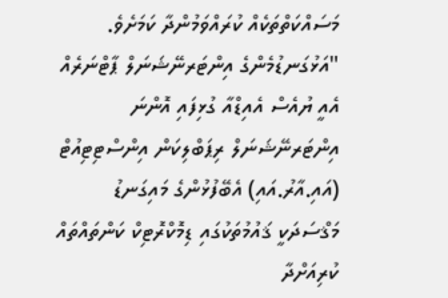މަސައްކަތްތަކެއް ކުރައްވަމުންދާ ކަމަށެވެ.
"އަޅުގަނޑުމެންގެ އިންޓަރނޭޝަނަލް ޕާޓްނަރެއް އެއީ ޔުއެސް އެއިޑްއާ ގުޅިފައި އޮންނަ އިންޓަރނޭޝަނަލް ރިޕަބްލިކަން އިންސްޓިޓިއުޓް (އައި.އާރު.އައި) އެބޭފުޅުންގެ މައިގަނޑު މަޤްސަދަކީ ޤައުމުތަކުގައި ޑިމޮކްރޮޓިކް ކަންތައްތައް ކުރިއަށްދާ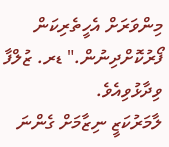މިންވަރަށް އެހީތެރިކަން ފޯރުކޮށްދިނުން." ޑރ. ޒުލްފާ ވިދާޅުވިއެވެ.
ލާމަރުކަޒީ ނިޒާމަށް ގެންނަ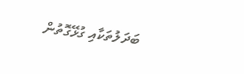ބަދަލުތަކާއި ގުޅޭގޮތުން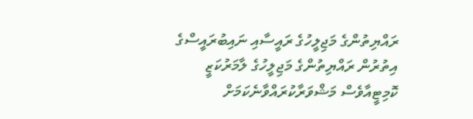ރައްޔިތުންގެ މަޖިލީހުގެ ރައީސާއި ނައިބުރައީސްގެ އިތުރުން ރައްޔިތުންގެ މަޖިލީހުގެ ލާމަރުކަޒީ ކޮމިޓީއާވެސް މަޝްވަރާކުރައްވާނެކަމަށް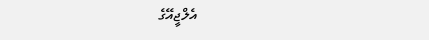އެލްޖީއޭގެ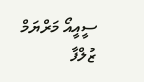ސީއީއޯ މަރްޔަމް ޒުލްފާ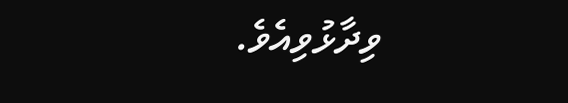ވިދާޅުވިއެވެ.